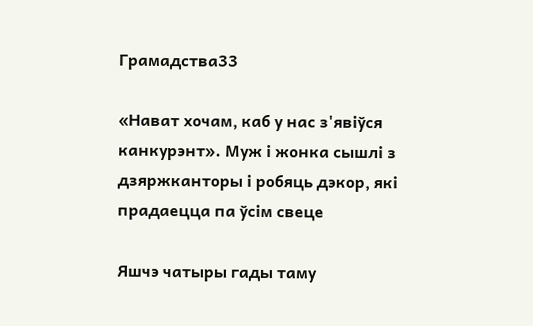Грамадства33

«Нават хочам, каб у нас з'явіўся канкурэнт». Муж і жонка сышлі з дзяржканторы і робяць дэкор, які прадаецца па ўсім свеце

Яшчэ чатыры гады таму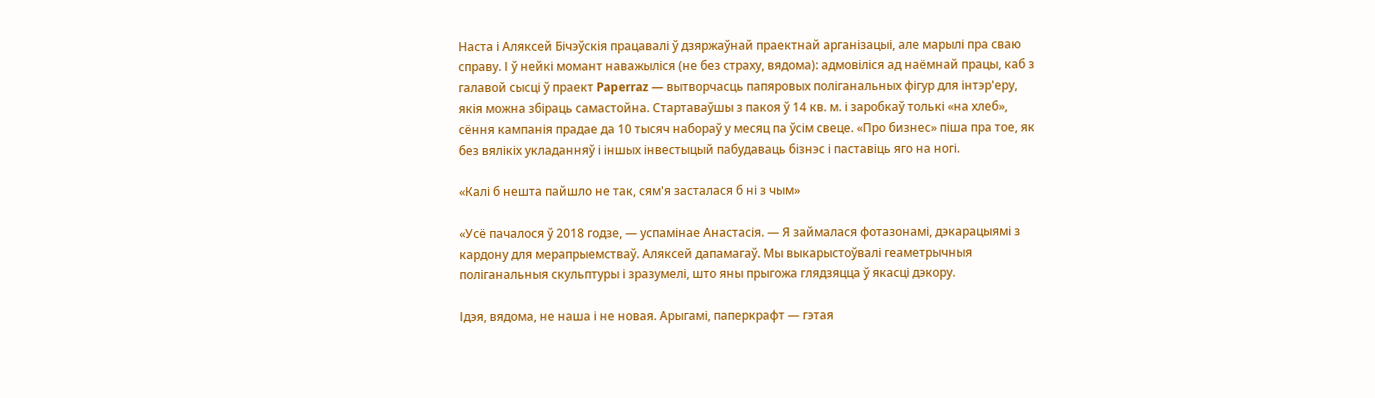Наста і Аляксей Бічэўскія працавалі ў дзяржаўнай праектнай арганізацыі, але марылі пра сваю справу. І ў нейкі момант наважыліся (не без страху, вядома): адмовіліся ад наёмнай працы, каб з галавой сысці ў праект Paperraz — вытворчасць папяровых поліганальных фігур для інтэр'еру, якія можна збіраць самастойна. Стартаваўшы з пакоя ў 14 кв. м. і заробкаў толькі «на хлеб», сёння кампанія прадае да 10 тысяч набораў у месяц па ўсім свеце. «Про бизнес» піша пра тое, як без вялікіх укладанняў і іншых інвестыцый пабудаваць бізнэс і паставіць яго на ногі.

«Калі б нешта пайшло не так, сям'я засталася б ні з чым»

«Усё пачалося ў 2018 годзе, — успамінае Анастасія. — Я займалася фотазонамі, дэкарацыямі з кардону для мерапрыемстваў. Аляксей дапамагаў. Мы выкарыстоўвалі геаметрычныя поліганальныя скульптуры і зразумелі, што яны прыгожа глядзяцца ў якасці дэкору.

Ідэя, вядома, не наша і не новая. Арыгамі, паперкрафт — гэтая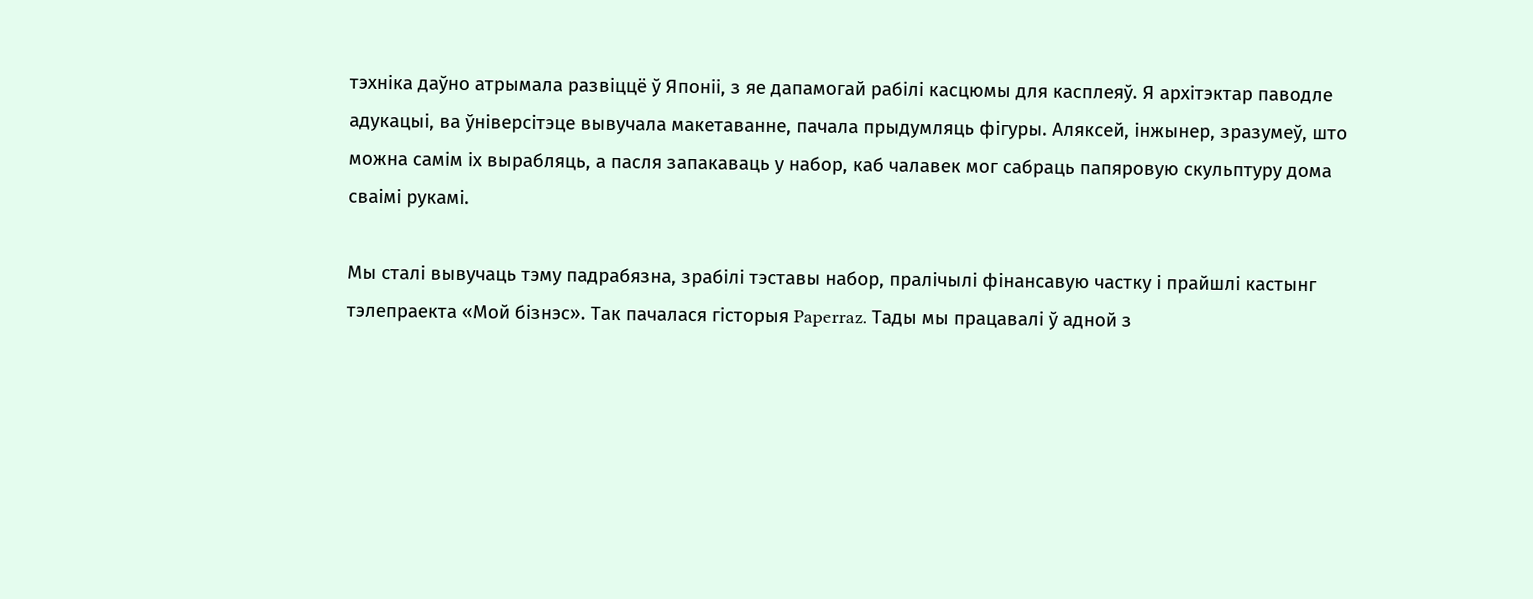тэхніка даўно атрымала развіццё ў Японіі, з яе дапамогай рабілі касцюмы для касплеяў. Я архітэктар паводле адукацыі, ва ўніверсітэце вывучала макетаванне, пачала прыдумляць фігуры. Аляксей, інжынер, зразумеў, што можна самім іх вырабляць, а пасля запакаваць у набор, каб чалавек мог сабраць папяровую скульптуру дома сваімі рукамі.

Мы сталі вывучаць тэму падрабязна, зрабілі тэставы набор, пралічылі фінансавую частку і прайшлі кастынг тэлепраекта «Мой бізнэс». Так пачалася гісторыя Paperraz. Тады мы працавалі ў адной з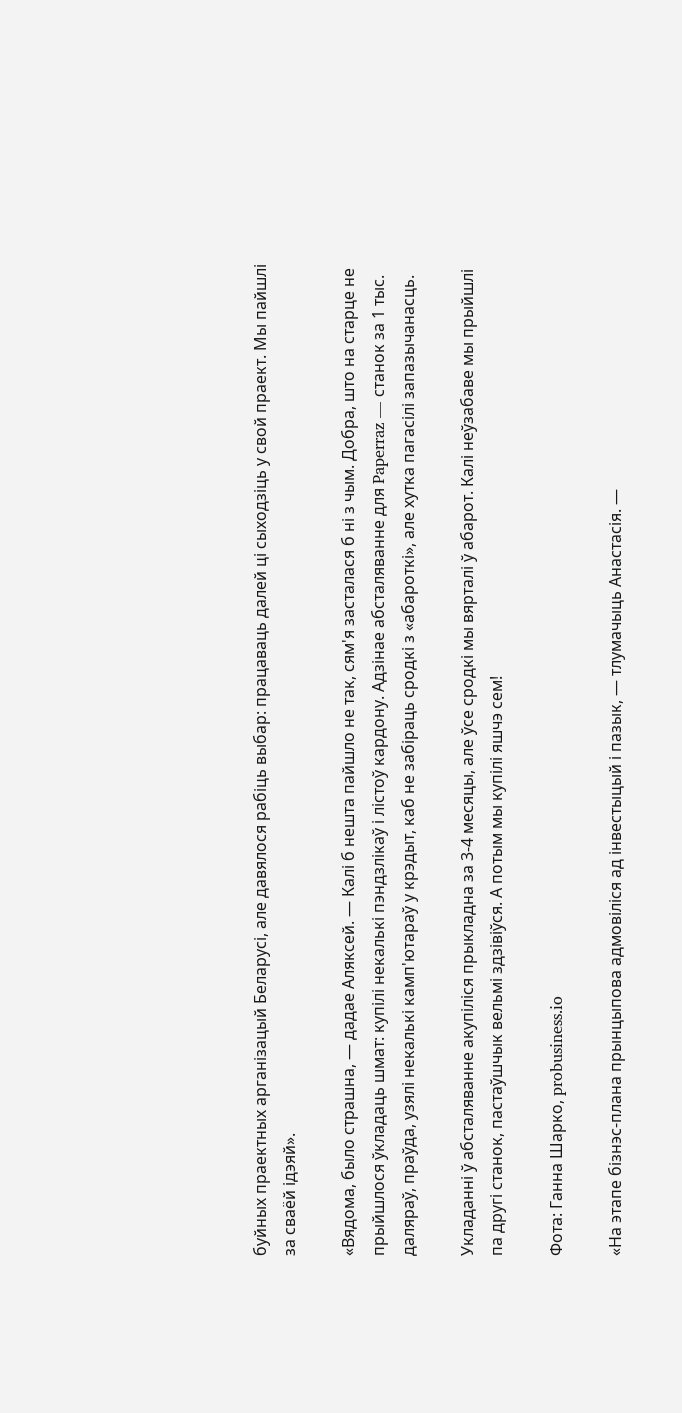буйных праектных арганізацый Беларусі, але давялося рабіць выбар: працаваць далей ці сыходзіць у свой праект. Мы пайшлі за сваёй ідэяй».

«Вядома, было страшна, — дадае Аляксей. — Калі б нешта пайшло не так, сям'я засталася б ні з чым. Добра, што на старце не прыйшлося ўкладаць шмат: купілі некалькі пэндзлікаў і лістоў кардону. Адзінае абсталяванне для Paperraz — станок за 1 тыс. даляраў, праўда, узялі некалькі камп'ютараў у крэдыт, каб не забіраць сродкі з «абароткі», але хутка пагасілі запазычанасць.

Укладанні ў абсталяванне акупіліся прыкладна за 3-4 месяцы, але ўсе сродкі мы вярталі ў абарот. Калі неўзабаве мы прыйшлі па другі станок, пастаўшчык вельмі здзівіўся. А потым мы купілі яшчэ сем!

Фота: Ганна Шарко, probusiness.io

«На этапе бізнэс-плана прынцыпова адмовіліся ад інвестыцый і пазык, — тлумачыць Анастасія. —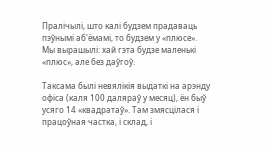Пралічылі, што калі будзем прадаваць пэўнымі аб'ёмамі, то будзем у «плюсе». Мы вырашылі: хай гэта будзе маленькі «плюс», але без даўгоў.

Таксама былі невялікія выдаткі на арэнду офіса (каля 100 даляраў у месяц), ён быў усяго 14 «квадратаў». Там змясцілася і працоўная частка, і склад, і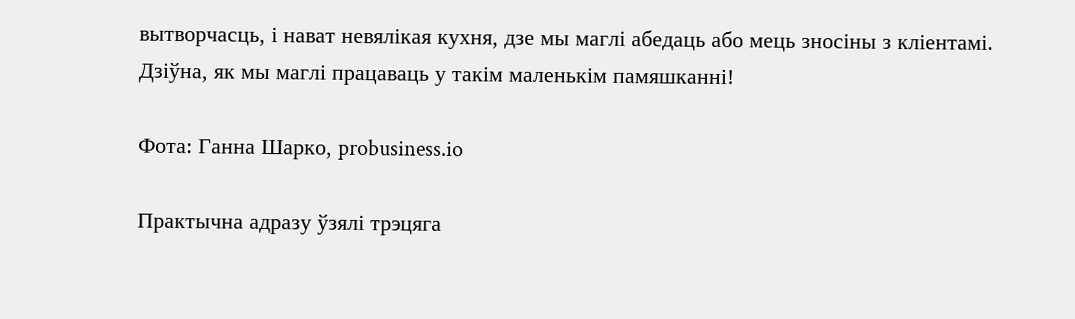вытворчасць, і нават невялікая кухня, дзе мы маглі абедаць або мець зносіны з кліентамі. Дзіўна, як мы маглі працаваць у такім маленькім памяшканні!

Фота: Ганна Шарко, probusiness.io

Практычна адразу ўзялі трэцяга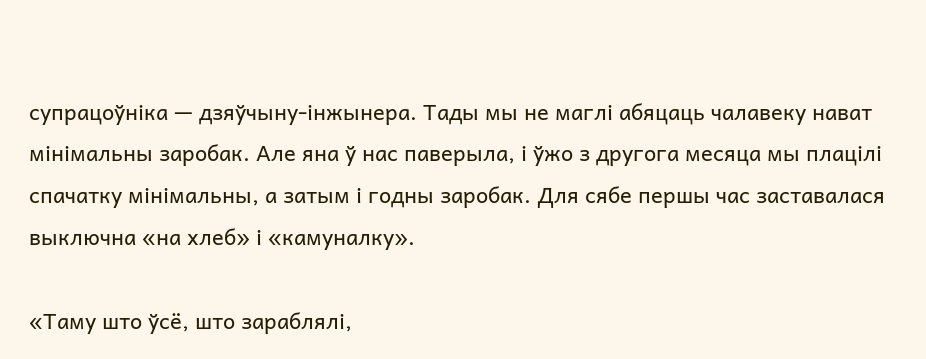супрацоўніка — дзяўчыну-інжынера. Тады мы не маглі абяцаць чалавеку нават мінімальны заробак. Але яна ў нас паверыла, і ўжо з другога месяца мы плацілі спачатку мінімальны, а затым і годны заробак. Для сябе першы час заставалася выключна «на хлеб» і «камуналку».

«Таму што ўсё, што зараблялі,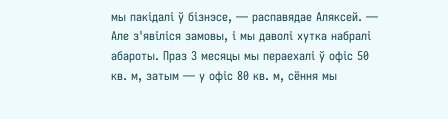мы пакідалі ў бізнэсе, — распавядае Аляксей. — Але з'явіліся замовы, і мы даволі хутка набралі абароты. Праз 3 месяцы мы пераехалі ў офіс 50 кв. м, затым — у офіс 80 кв. м, сёння мы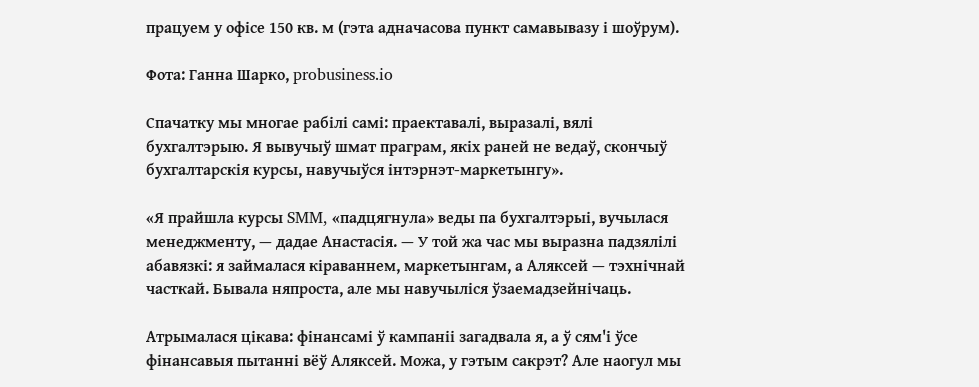працуем у офісе 150 кв. м (гэта адначасова пункт самавывазу і шоўрум).

Фота: Ганна Шарко, probusiness.io

Спачатку мы многае рабілі самі: праектавалі, выразалі, вялі бухгалтэрыю. Я вывучыў шмат праграм, якіх раней не ведаў, скончыў бухгалтарскія курсы, навучыўся інтэрнэт-маркетынгу».

«Я прайшла курсы SMM, «падцягнула» веды па бухгалтэрыі, вучылася менеджменту, — дадае Анастасія. — У той жа час мы выразна падзялілі абавязкі: я займалася кіраваннем, маркетынгам, а Аляксей — тэхнічнай часткай. Бывала няпроста, але мы навучыліся ўзаемадзейнічаць.

Атрымалася цікава: фінансамі ў кампаніі загадвала я, а ў сям'і ўсе фінансавыя пытанні вёў Аляксей. Можа, у гэтым сакрэт? Але наогул мы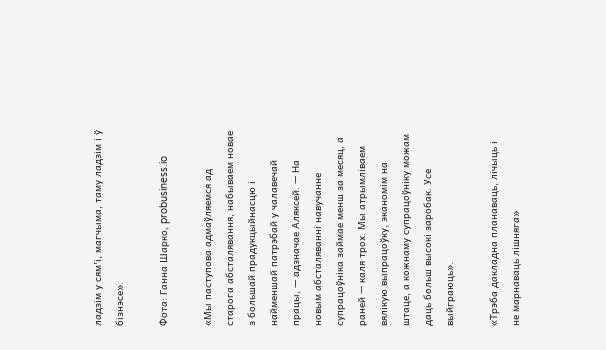ладзім у сям'і, магчыма, таму ладзім і ў бізнэсе».

Фота: Ганна Шарко, probusiness.io

«Мы паступова адмаўляемся ад старога абсталявання, набываем новае з большай прадукцыйнасцю і найменшай патрэбай у чалавечай працы, — адзначае Аляксей. — На новым абсталяванні навучанне супрацоўніка займае менш за месяц, а раней — каля трох. Мы атрымліваем вялікую выпрацоўку, эканомім на штаце, а кожнаму супрацоўніку можам даць больш высокі заробак. Усе выйграюць».

«Трэба дакладна планаваць, лічыць і не марнаваць лішняга»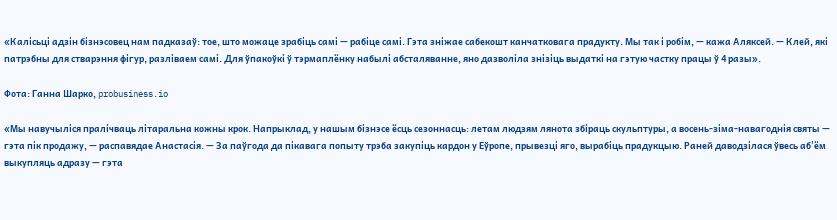«Калісьці адзін бізнэсовец нам падказаў: тое, што можаце зрабіць самі — рабіце самі. Гэта зніжае сабекошт канчатковага прадукту. Мы так і робім, — кажа Аляксей. — Клей, які патрэбны для стварэння фігур, разліваем самі. Для ўпакоўкі ў тэрмаплёнку набылі абсталяванне, яно дазволіла знізіць выдаткі на гэтую частку працы ў 4 разы».

Фота: Ганна Шарко, probusiness.io

«Мы навучыліся пралічваць літаральна кожны крок. Напрыклад, у нашым бізнэсе ёсць сезоннасць: летам людзям лянота збіраць скульптуры, а восень-зіма-навагоднія святы — гэта пік продажу, — распавядае Анастасія. — За паўгода да пікавага попыту трэба закупіць кардон у Еўропе, прывезці яго, вырабіць прадукцыю. Раней даводзілася ўвесь аб'ём выкупляць адразу — гэта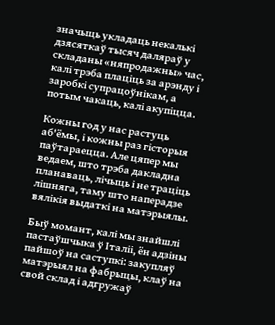значыць укладаць некалькі дзясяткаў тысяч даляраў у складаны «няпродажны» час, калі трэба плаціць за арэнду і заробкі супрацоўнікам, а потым чакаць, калі акупіцца.

Кожны год у нас растуць аб'ёмы, і кожны раз гісторыя паўтараецца. Але цяпер мы ведаем, што трэба дакладна планаваць, лічыць і не траціць лішняга, таму што наперадзе вялікія выдаткі на матэрыялы.

Быў момант, калі мы знайшлі пастаўшчыка ў Італіі, ён адзіны пайшоў на саступкі: закупляў матэрыял на фабрыцы, клаў на свой склад і адгружаў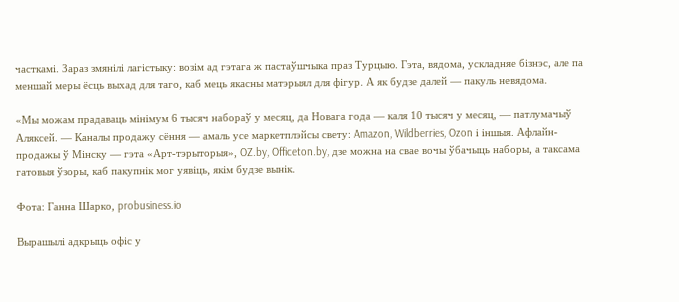часткамі. Зараз змянілі лагістыку: возім ад гэтага ж пастаўшчыка праз Турцыю. Гэта, вядома, ускладняе бізнэс, але па меншай меры ёсць выхад для таго, каб мець якасны матэрыял для фігур. А як будзе далей — пакуль невядома.

«Мы можам прадаваць мінімум 6 тысяч набораў у месяц, да Новага года — каля 10 тысяч у месяц, — патлумачыў Аляксей. — Каналы продажу сёння — амаль усе маркетплэйсы свету: Amazon, Wildberries, Ozon і іншыя. Афлайн-продажы ў Мінску — гэта «Арт-тэрыторыя», OZ.by, Officeton.by, дзе можна на свае вочы ўбачыць наборы, а таксама гатовыя ўзоры, каб пакупнік мог уявіць, якім будзе вынік.

Фота: Ганна Шарко, probusiness.io

Вырашылі адкрыць офіс у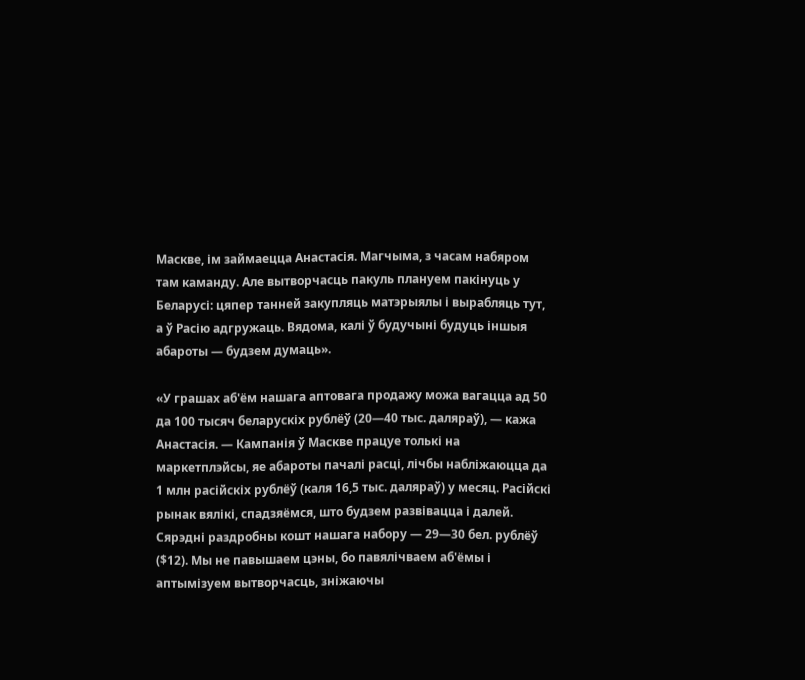Маскве, ім займаецца Анастасія. Магчыма, з часам набяром там каманду. Але вытворчасць пакуль плануем пакінуць у Беларусі: цяпер танней закупляць матэрыялы і вырабляць тут, а ў Расію адгружаць. Вядома, калі ў будучыні будуць іншыя абароты — будзем думаць».

«У грашах аб'ём нашага аптовага продажу можа вагацца ад 50 да 100 тысяч беларускіх рублёў (20—40 тыс. даляраў), — кажа Анастасія. — Кампанія ў Маскве працуе толькі на маркетплэйсы, яе абароты пачалі расці, лічбы набліжаюцца да 1 млн расійскіх рублёў (каля 16,5 тыс. даляраў) у месяц. Расійскі рынак вялікі, спадзяёмся, што будзем развівацца і далей. Сярэдні раздробны кошт нашага набору — 29—30 бел. рублёў ($12). Мы не павышаем цэны, бо павялічваем аб'ёмы і аптымізуем вытворчасць, зніжаючы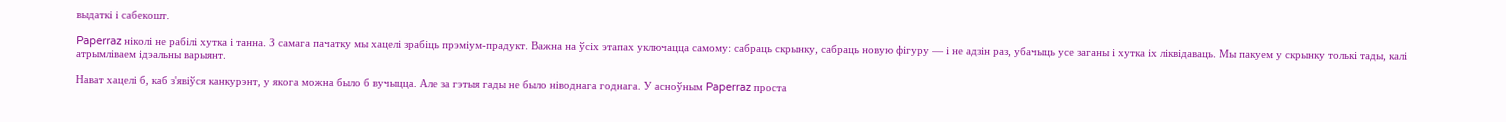выдаткі і сабекошт.

Paperraz ніколі не рабілі хутка і танна. З самага пачатку мы хацелі зрабіць прэміум-прадукт. Важна на ўсіх этапах уключацца самому: сабраць скрынку, сабраць новую фігуру — і не адзін раз, убачыць усе заганы і хутка іх ліквідаваць. Мы пакуем у скрынку толькі тады, калі атрымліваем ідэальны варыянт.

Нават хацелі б, каб з'явіўся канкурэнт, у якога можна было б вучыцца. Але за гэтыя гады не было ніводнага годнага. У асноўным Paperraz проста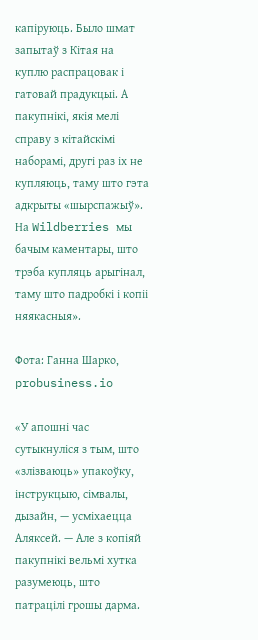капіруюць. Было шмат запытаў з Кітая на куплю распрацовак і гатовай прадукцыі. А пакупнікі, якія мелі справу з кітайскімі наборамі, другі раз іх не купляюць, таму што гэта адкрыты «шырспажыў». На Wildberries мы бачым каментары, што трэба купляць арыгінал, таму што падробкі і копіі няякасныя».

Фота: Ганна Шарко, probusiness.io

«У апошні час сутыкнуліся з тым, што «злізваюць» упакоўку, інструкцыю, сімвалы, дызайн, — усміхаецца Аляксей. — Але з копіяй пакупнікі вельмі хутка разумеюць, што патрацілі грошы дарма.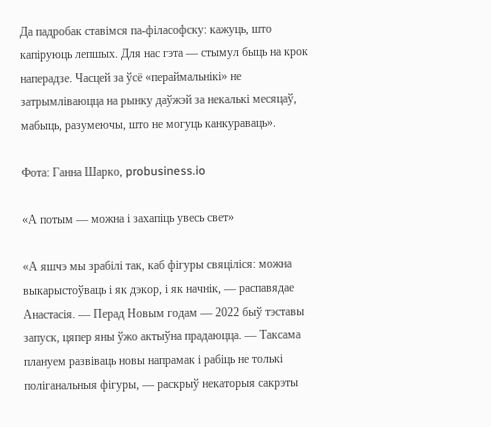Да падробак ставімся па-філасофску: кажуць, што капіруюць лепшых. Для нас гэта — стымул быць на крок наперадзе. Часцей за ўсё «пераймальнікі» не затрымліваюцца на рынку даўжэй за некалькі месяцаў, мабыць, разумеючы, што не могуць канкураваць».

Фота: Ганна Шарко, probusiness.io

«А потым — можна і захапіць увесь свет»

«А яшчэ мы зрабілі так, каб фігуры свяціліся: можна выкарыстоўваць і як дэкор, і як начнік, — распавядае Анастасія. — Перад Новым годам — 2022 быў тэставы запуск, цяпер яны ўжо актыўна прадаюцца. — Таксама плануем развіваць новы напрамак і рабіць не толькі поліганальныя фігуры, — раскрыў некаторыя сакрэты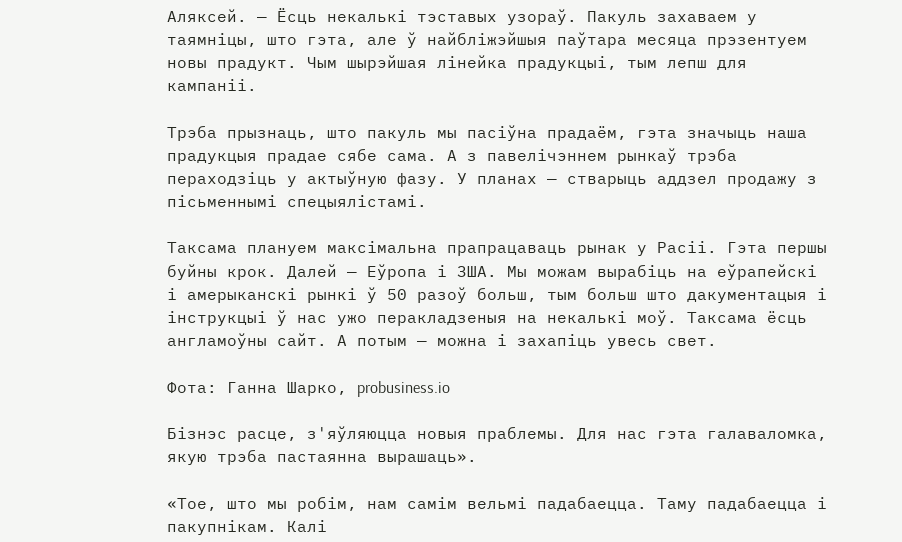Аляксей. — Ёсць некалькі тэставых узораў. Пакуль захаваем у таямніцы, што гэта, але ў найбліжэйшыя паўтара месяца прэзентуем новы прадукт. Чым шырэйшая лінейка прадукцыі, тым лепш для кампаніі.

Трэба прызнаць, што пакуль мы пасіўна прадаём, гэта значыць наша прадукцыя прадае сябе сама. А з павелічэннем рынкаў трэба пераходзіць у актыўную фазу. У планах — стварыць аддзел продажу з пісьменнымі спецыялістамі.

Таксама плануем максімальна прапрацаваць рынак у Расіі. Гэта першы буйны крок. Далей — Еўропа і ЗША. Мы можам вырабіць на еўрапейскі і амерыканскі рынкі ў 50 разоў больш, тым больш што дакументацыя і інструкцыі ў нас ужо перакладзеныя на некалькі моў. Таксама ёсць англамоўны сайт. А потым — можна і захапіць увесь свет.

Фота: Ганна Шарко, probusiness.io

Бізнэс расце, з'яўляюцца новыя праблемы. Для нас гэта галаваломка, якую трэба пастаянна вырашаць».

«Тое, што мы робім, нам самім вельмі падабаецца. Таму падабаецца і пакупнікам. Калі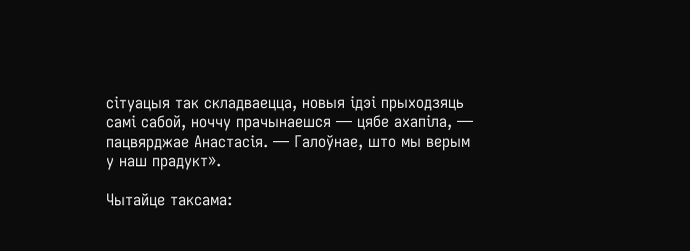сітуацыя так складваецца, новыя ідэі прыходзяць самі сабой, ноччу прачынаешся — цябе ахапіла, — пацвярджае Анастасія. — Галоўнае, што мы верым у наш прадукт».

Чытайце таксама: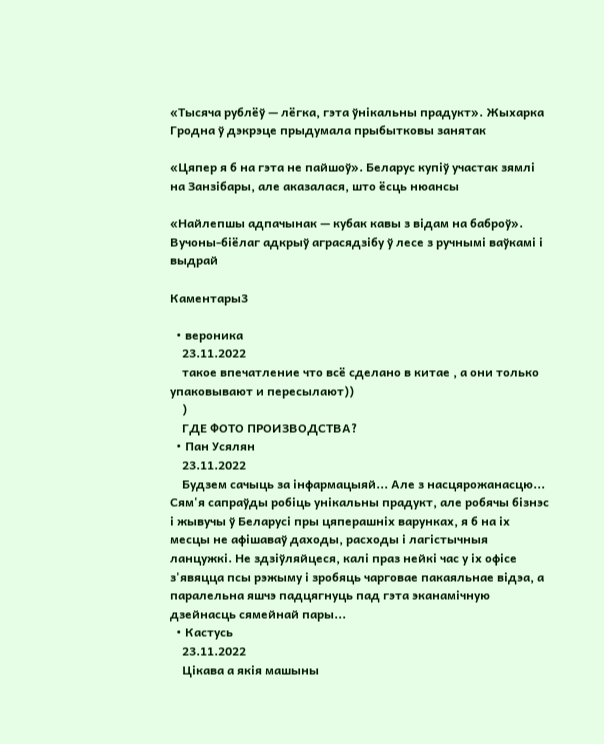«Тысяча рублёў — лёгка, гэта ўнікальны прадукт». Жыхарка Гродна ў дэкрэце прыдумала прыбытковы занятак

«Цяпер я б на гэта не пайшоў». Беларус купіў участак зямлі на Занзібары, але аказалася, што ёсць нюансы

«Найлепшы адпачынак — кубак кавы з відам на баброў». Вучоны-біёлаг адкрыў аграсядзібу ў лесе з ручнымі ваўкамі і выдрай

Каментары3

  • вероника
    23.11.2022
    такое впечатление что всё сделано в китае , а они только упаковывают и пересылают))
    )
    ГДЕ ФОТО ПРОИЗВОДСТВА?
  • Пан Усялян
    23.11.2022
    Будзем сачыць за інфармацыяй... Але з насцярожанасцю... Сям'я сапраўды робіць унікальны прадукт, але робячы бізнэс і жывучы ў Беларусі пры цяперашніх варунках, я б на іх месцы не афішаваў даходы, расходы і лагістычныя ланцужкі. Не здзіўляйцеся, калі праз нейкі час у іх офісе з'явяцца псы рэжыму і зробяць чарговае пакаяльнае відэа, а паралельна яшчэ падцягнуць пад гэта эканамічную дзейнасць сямейнай пары...
  • Кастусь
    23.11.2022
    Цікава а якія машыны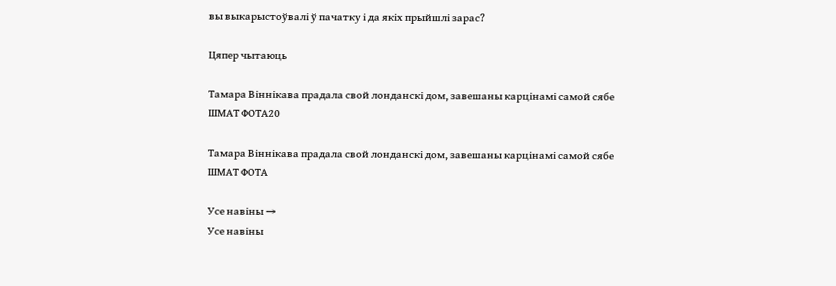вы выкарыстоўвалі ў пачатку і да якіх прыйшлі зарас?

Цяпер чытаюць

Тамара Віннікава прадала свой лонданскі дом, завешаны карцінамі самой сябе ШМАТ ФОТА20

Тамара Віннікава прадала свой лонданскі дом, завешаны карцінамі самой сябе ШМАТ ФОТА

Усе навіны →
Усе навіны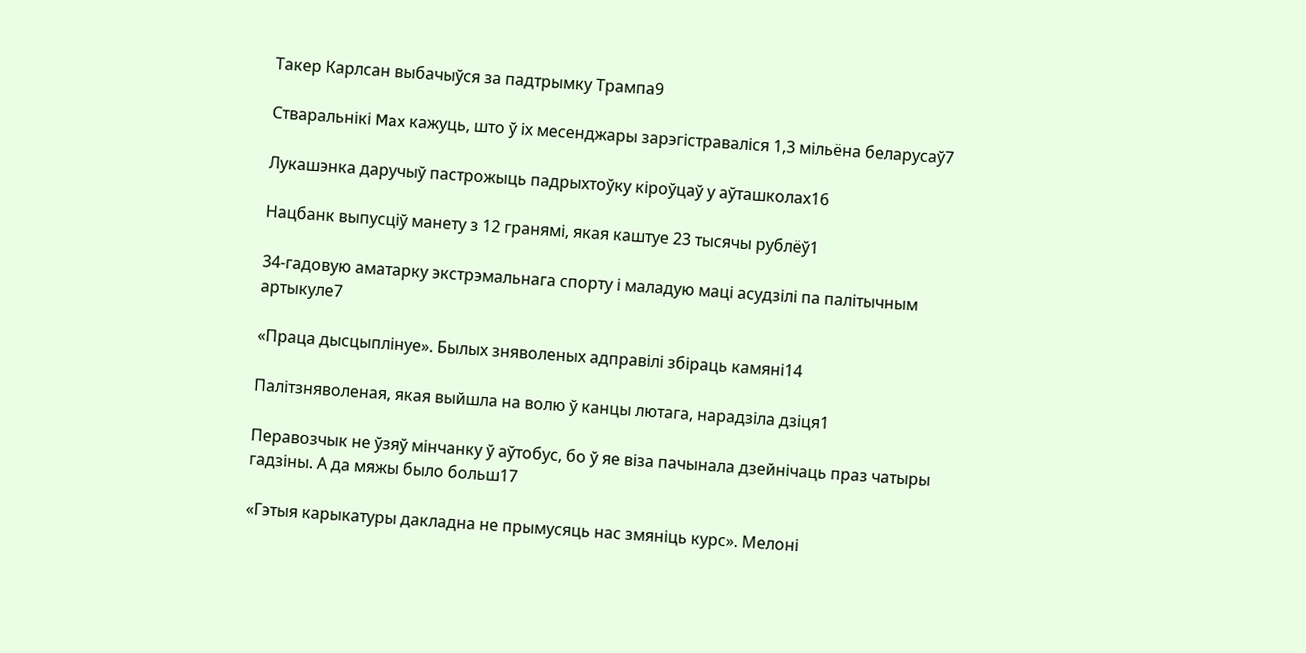Такер Карлсан выбачыўся за падтрымку Трампа9

Стваральнікі Max кажуць, што ў іх месенджары зарэгістраваліся 1,3 мільёна беларусаў7

Лукашэнка даручыў пастрожыць падрыхтоўку кіроўцаў у аўташколах16

Нацбанк выпусціў манету з 12 гранямі, якая каштуе 23 тысячы рублёў1

34‑гадовую аматарку экстрэмальнага спорту і маладую маці асудзілі па палітычным артыкуле7

«Праца дысцыплінуе». Былых зняволеных адправілі збіраць камяні14

Палітзняволеная, якая выйшла на волю ў канцы лютага, нарадзіла дзіця1

Перавозчык не ўзяў мінчанку ў аўтобус, бо ў яе віза пачынала дзейнічаць праз чатыры гадзіны. А да мяжы было больш17

«Гэтыя карыкатуры дакладна не прымусяць нас змяніць курс». Мелоні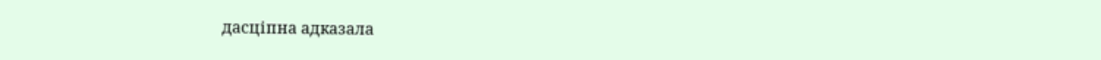дасціпна адказала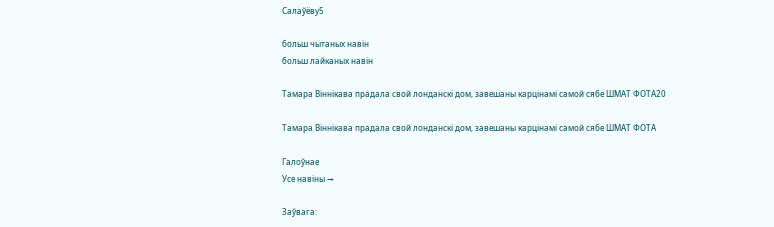Салаўёву5

больш чытаных навін
больш лайканых навін

Тамара Віннікава прадала свой лонданскі дом, завешаны карцінамі самой сябе ШМАТ ФОТА20

Тамара Віннікава прадала свой лонданскі дом, завешаны карцінамі самой сябе ШМАТ ФОТА

Галоўнае
Усе навіны →

Заўвага: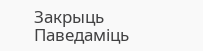Закрыць Паведаміць